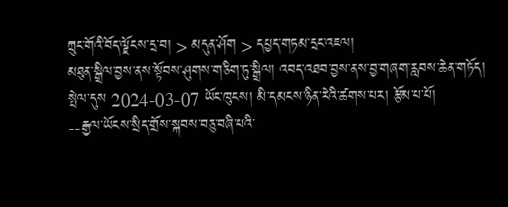ཀྲུང་གོའི་བོད་ལྗོངས་དྲ་བ། > མདུན་ཤོག > དཔྱད་གཏམ་དྲང་འཇལ།
མཐུན་སྒྲིལ་བྱས་ནས་སྟོབས་ཤུགས་གཅིག་ཏུ་སྒྲིལ། འབད་འཐབ་བྱས་ནས་བྱ་གཞག་རླབས་ཆེན་གཏོད།
སྤེལ་དུས 2024-03-07 ཡོང་ཁུངས། མི་དམངས་ཉིན་རེའི་ཚགས་པར། རྩོམ་པ་པོ།
--རྒྱལ་ཡོངས་སྲིད་གྲོས་སྐབས་བཅུ་བཞི་པའི་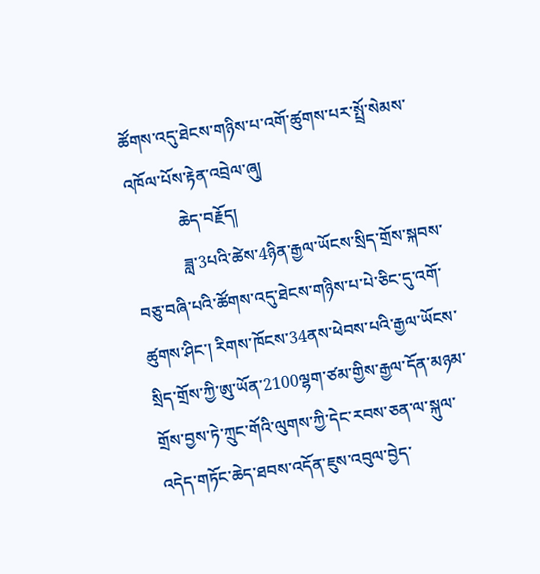ཚོགས་འདུ་ཐེངས་གཉིས་པ་འགོ་ཚུགས་པར་སྤྲོ་སེམས་འཁོལ་པོས་རྟེན་འབྲེལ་ཞུ།
            ཆེད་བརྗོད།
            ཟླ་3པའི་ཚེས་4ཉིན་རྒྱལ་ཡོངས་སྲིད་གྲོས་སྐབས་བཅུ་བཞི་པའི་ཚོགས་འདུ་ཐེངས་གཉིས་པ་པེ་ཅིང་དུ་འགོ་ཚུགས་ཤིང་། རིགས་ཁོངས་34ནས་ཕེབས་པའི་རྒྱལ་ཡོངས་སྲིད་གྲོས་ཀྱི་ཨུ་ཡོན་2100ལྷག་ཙམ་གྱིས་རྒྱལ་དོན་མཉམ་གྲོས་བྱས་ཏེ་ཀྲུང་གོའི་ལུགས་ཀྱི་དེང་རབས་ཅན་ལ་སྐུལ་འདེད་གཏོང་ཆེད་ཐབས་འདོན་ཇུས་འབུལ་བྱེད་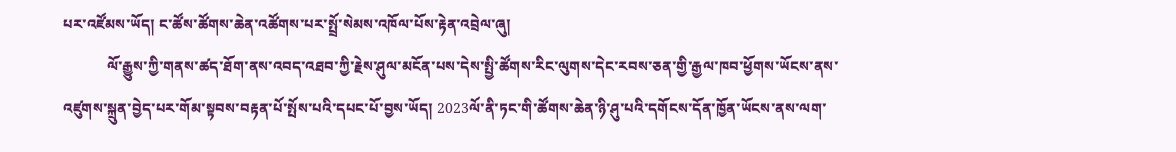པར་འཛོམས་ཡོད། ང་ཚོས་ཚོགས་ཆེན་འཚོགས་པར་སྤྲོ་སེམས་འཁོལ་པོས་རྟེན་འབྲེལ་ཞུ།
            ལོ་རྒྱུས་ཀྱི་གནས་ཚད་ཐོག་ནས་འབད་འཐབ་ཀྱི་རྗེས་ཤུལ་མངོན་པས་དེས་སྤྱི་ཚོགས་རིང་ལུགས་དེང་རབས་ཅན་གྱི་རྒྱལ་ཁབ་ཕྱོགས་ཡོངས་ནས་འཛུགས་སྐྲུན་བྱེད་པར་གོམ་སྟབས་བརྟན་པོ་སྤོས་པའི་དཔང་པོ་བྱས་ཡོད། 2023ལོ་ནི་ཏང་གི་ཚོགས་ཆེན་ཉི་ཤུ་པའི་དགོངས་དོན་ཁྱོན་ཡོངས་ནས་ལག་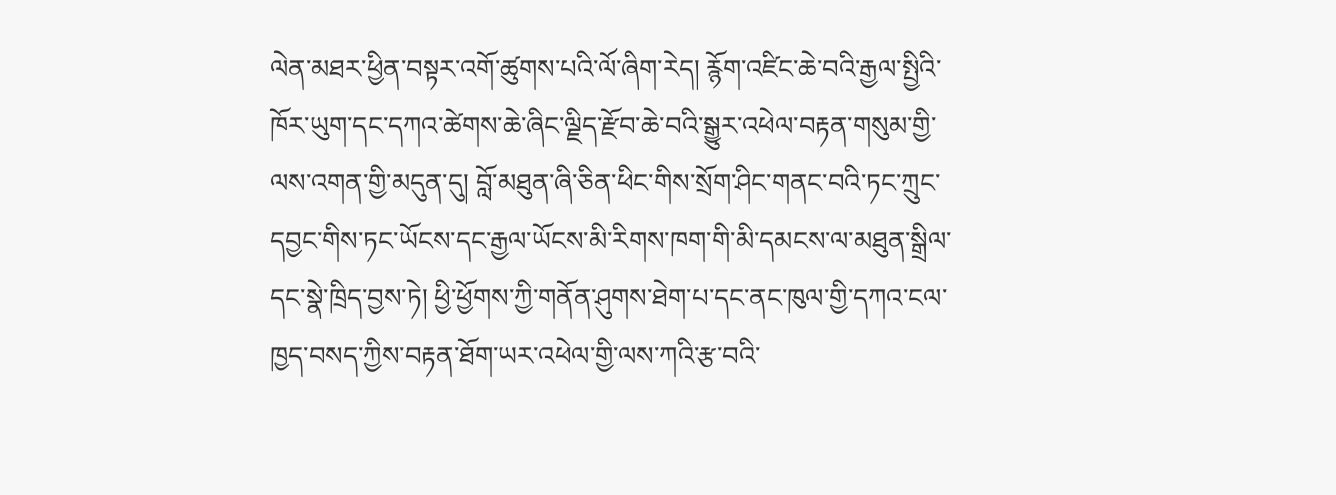ལེན་མཐར་ཕྱིན་བསྟར་འགོ་ཚུགས་པའི་ལོ་ཞིག་རེད། རྙོག་འཛིང་ཆེ་བའི་རྒྱལ་སྤྱིའི་ཁོར་ཡུག་དང་དཀའ་ཚེགས་ཆེ་ཞིང་ལྗིད་རྫོབ་ཆེ་བའི་སྒྱུར་འཕེལ་བརྟན་གསུམ་གྱི་ལས་འགན་གྱི་མདུན་དུ། བློ་མཐུན་ཞི་ཅིན་ཕིང་གིས་སྲོག་ཤིང་གནང་བའི་ཏང་ཀྲུང་དབྱང་གིས་ཏང་ཡོངས་དང་རྒྱལ་ཡོངས་མི་རིགས་ཁག་གི་མི་དམངས་ལ་མཐུན་སྒྲིལ་དང་སྣེ་ཁྲིད་བྱས་ཏེ། ཕྱི་ཕྱོགས་ཀྱི་གནོན་ཤུགས་ཐེག་པ་དང་ནང་ཁུལ་གྱི་དཀའ་ངལ་ཁྱད་བསད་ཀྱིས་བརྟན་ཐོག་ཡར་འཕེལ་གྱི་ལས་ཀའི་རྩ་བའི་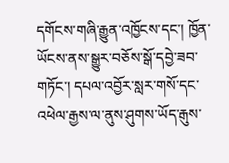དགོངས་གཞི་རྒྱུན་འཁྱོངས་དང་། ཁྱོན་ཡོངས་ནས་སྒྱུར་བཅོས་སྒོ་དབྱེ་ཟབ་གཏོང་། དཔལ་འབྱོར་སླར་གསོ་དང་འཕེལ་རྒྱས་ལ་ནུས་ཤུགས་ཡོད་རྒུས་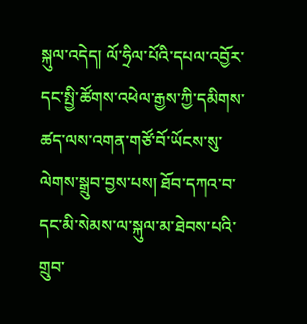སྐུལ་འདེད། ལོ་ཧྲིལ་པོའི་དཔལ་འབྱོར་དང་སྤྱི་ཚོགས་འཕེལ་རྒྱས་ཀྱི་དམིགས་ཚད་ལས་འགན་གཙོ་བོ་ཡོངས་སུ་ལེགས་སྒྲུབ་བྱས་པས། ཐོབ་དཀའ་བ་དང་མི་སེམས་ལ་སྐུལ་མ་ཐེབས་པའི་གྲུབ་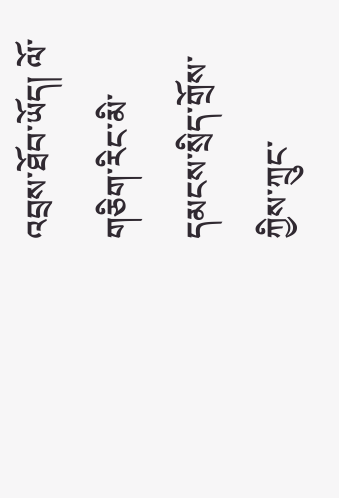འབྲས་ཐོབ་ཡོད། ལོ་གཅིག་རིང་མི་དམངས་སྲིད་གྲོས་ཀྱིས་ཀྲུང་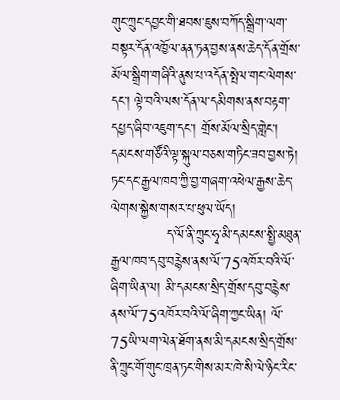གུང་ཀྲུང་དབྱང་གི་ཐབས་ཇུས་བཀོད་སྒྲིག་ལག་བསྟར་དོན་འཁྱོལ་ནན་ཏན་བྱས་ནས་ཆེད་དོན་གྲོས་མོལ་སྒྲིག་གཞིའི་ནུས་པ་འདོན་སྤེལ་གང་ལེགས་དང་། ལྟེ་བའི་ལས་དོན་ལ་དམིགས་ནས་བརྟག་དཔྱད་ཞིབ་འཇུག་དང་། གྲོས་མོལ་སྲིད་གླེང་། དམངས་གཙོའི་ལྟ་སྐུལ་བཅས་གཏིང་ཟབ་བྱས་ཏེ། ཏང་དང་རྒྱལ་ཁབ་ཀྱི་བྱ་གཞག་འཕེལ་རྒྱས་ཆེད་ལེགས་སྐྱེས་གསར་པ་ཕུལ་ཡོད།
            ད་ལོ་ནི་ཀྲུང་ཧྭ་མི་དམངས་སྤྱི་མཐུན་རྒྱལ་ཁབ་དབུ་བརྙེས་ནས་ལོ་75འཁོར་བའི་ལོ་ཞིག་ཡིན་ལ། མི་དམངས་སྲིད་གྲོས་དབུ་བརྙེས་ནས་ལོ་75འཁོར་བའི་ལོ་ཞིག་ཀྱང་ཡིན། ལོ་75ཡི་ལག་ལེན་ཐོག་ནས་མི་དམངས་སྲིད་གྲོས་ནི་ཀྲུང་གོ་གུང་ཁྲན་ཏང་གིས་མར་ཁེ་སི་ལེ་ཉིང་རིང་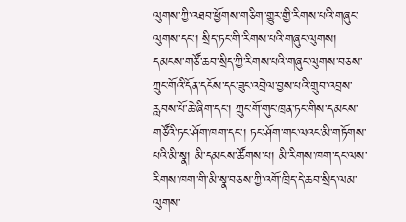ལུགས་ཀྱི་འཐབ་ཕྱོགས་གཅིག་གྱུར་གྱི་རིགས་པའི་གཞུང་ལུགས་དང་། སྲིད་ཏང་གི་རིགས་པའི་གཞུང་ལུགས། དམངས་གཙོ་ཆབ་སྲིད་ཀྱི་རིགས་པའི་གཞུང་ལུགས་བཅས་ཀྲུང་གོའི་དོན་དངོས་དང་ཟུང་འབྲེལ་བྱས་པའི་གྲུབ་འབྲས་རླབས་པོ་ཆེ་ཞིག་དང་། ཀྲུང་གོ་གུང་ཁྲན་ཏང་གིས་དམངས་གཙོའི་ཏང་ཤོག་ཁག་དང་། ཏང་ཤོག་གང་ལའང་མི་གཏོགས་པའི་མི་སྣ། མི་དམངས་ཚོགས་པ། མི་རིགས་ཁག་དང་ལས་རིགས་ཁག་གི་མི་སྣ་བཅས་ཀྱི་འགོ་ཁྲིད་དེ་ཆབ་སྲིད་ལམ་ལུགས་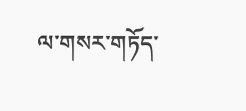ལ་གསར་གཏོད་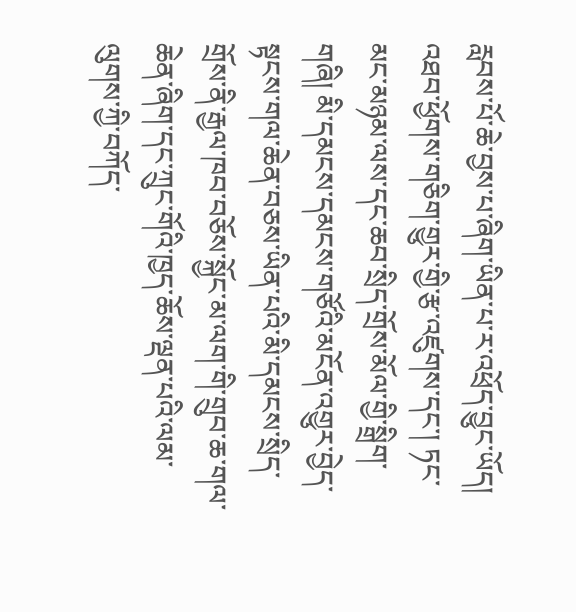རླབས་པོ་ཆེ་བྱས་པ་ཞིག་ཡིན་པ་ར་འཕྲོད་བྱུང་ཡོད། འཐབ་ཕྱོགས་གཅིག་གྱུར་གྱི་རྩ་འཛུགས་དང་། ཏང་མང་མཉམ་ལས་དང་ཆབ་སྲིད་གྲོས་མོལ་གྱི་སྒྲིག་གཞི། མི་དམངས་དམངས་གཙོའི་མངོན་འགྱུར་བྱེད་སྟངས་གལ་ཆེན་བཅས་ཡིན་པའི་མི་དམངས་སྲིད་གྲོས་ནི་རྒྱལ་ཁབ་བཅོས་སྐྱོང་མ་ལག་གི་གྲུབ་ཆ་གལ་ཆེན་ཞིག་དང་ཀྲུང་གོའི་ཁྱད་ཆོས་ལྡན་པའི་ལམ་ལུགས་ཀྱི་བཀོད་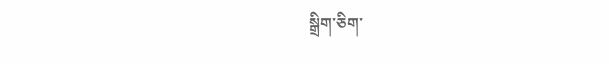སྒྲིག་ཅིག་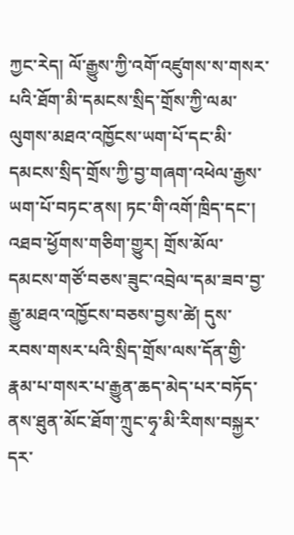ཀྱང་རེད། ལོ་རྒྱུས་ཀྱི་འགོ་འཛུགས་ས་གསར་པའི་ཐོག་མི་དམངས་སྲིད་གྲོས་ཀྱི་ལམ་ལུགས་མཐའ་འཁྱོངས་ཡག་པོ་དང་མི་དམངས་སྲིད་གྲོས་ཀྱི་བྱ་གཞག་འཕེལ་རྒྱས་ཡག་པོ་བཏང་ནས། ཏང་གི་འགོ་ཁྲིད་དང་། འཐབ་ཕྱོགས་གཅིག་གྱུར། གྲོས་མོལ་དམངས་གཙོ་བཅས་ཟུང་འབྲེལ་དམ་ཟབ་བྱ་རྒྱུ་མཐའ་འཁྱོངས་བཅས་བྱས་ཚེ། དུས་རབས་གསར་པའི་སྲིད་གྲོས་ལས་དོན་གྱི་རྣམ་པ་གསར་པ་རྒྱུན་ཆད་མེད་པར་བཏོད་ནས་ཐུན་མོང་ཐོག་ཀྲུང་ཧྭ་མི་རིགས་བསྐྱར་དར་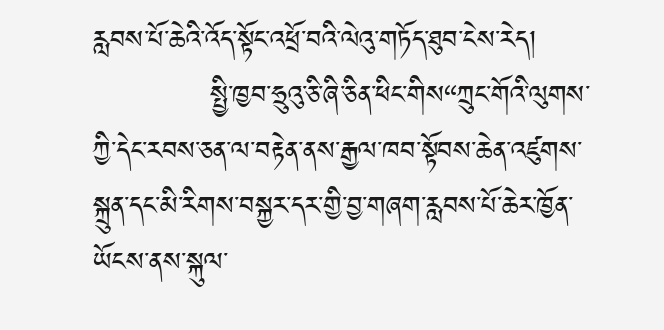རླབས་པོ་ཆེའི་འོད་སྟོང་འཕྲོ་བའི་ལེའུ་གཏོད་ཐུབ་ངེས་རེད།
            སྤྱི་ཁྱབ་ཧྲུའུ་ཅི་ཞི་ཅིན་ཕིང་གིས“ཀྲུང་གོའི་ལུགས་ཀྱི་དེང་རབས་ཅན་ལ་བརྟེན་ནས་རྒྱལ་ཁབ་སྟོབས་ཆེན་འཛུགས་སྐྲུན་དང་མི་རིགས་བསྐྱར་དར་གྱི་བྱ་གཞག་རླབས་པོ་ཆེར་ཁྱོན་ཡོངས་ནས་སྐུལ་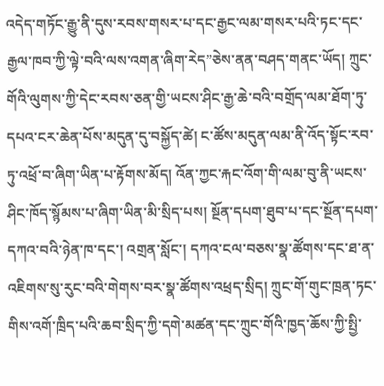འདེད་གཏོང་རྒྱུ་ནི་དུས་རབས་གསར་པ་དང་རྒྱང་ལམ་གསར་པའི་ཏང་དང་རྒྱལ་ཁབ་ཀྱི་ལྟེ་བའི་ལས་འགན་ཞིག་རེད”ཅེས་ནན་བཤད་གནང་ཡོད། ཀྲུང་གོའི་ལུགས་ཀྱི་དེང་རབས་ཅན་གྱི་ཡངས་ཤིང་རྒྱ་ཆེ་བའི་བགྲོད་ལམ་ཐོག་ཏུ་དཔའ་ངར་ཆེན་པོས་མདུན་དུ་བསྐྱོད་ཚེ། ང་ཚོས་མདུན་ལམ་ནི་འོད་སྟོང་རབ་ཏུ་འཕྲོ་བ་ཞིག་ཡིན་པ་རྟོགས་མོད། འོན་ཀྱང་རྐང་འོག་གི་ལམ་བུ་ནི་ཡངས་ཤིང་ཁོད་སྙོམས་པ་ཞིག་ཡིན་མི་སྲིད་པས། སྔོན་དཔག་ཐུབ་པ་དང་སྔོན་དཔག་དཀའ་བའི་ཉེན་ཁ་དང་། འགྲན་སློང་། དཀའ་ངལ་བཅས་སྣ་ཚོགས་དང་ཐ་ན་འཇིགས་སུ་རུང་བའི་གེགས་བར་སྣ་ཚོགས་འཕྲད་སྲིད། ཀྲུང་གོ་གུང་ཁྲན་ཏང་གིས་འགོ་ཁྲིད་པའི་ཆབ་སྲིད་ཀྱི་དགེ་མཚན་དང་ཀྲུང་གོའི་ཁྱད་ཆོས་ཀྱི་སྤྱི་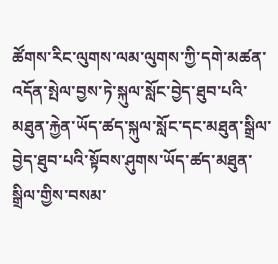ཚོགས་རིང་ལུགས་ལམ་ལུགས་ཀྱི་དགེ་མཚན་འདོན་སྤེལ་བྱས་ཏེ་སྐུལ་སློང་བྱེད་ཐུབ་པའི་མཐུན་རྐྱེན་ཡོད་ཚད་སྐུལ་སློང་དང་མཐུན་སྒྲིལ་བྱེད་ཐུབ་པའི་སྟོབས་ཤུགས་ཡོད་ཚད་མཐུན་སྒྲིལ་གྱིས་བསམ་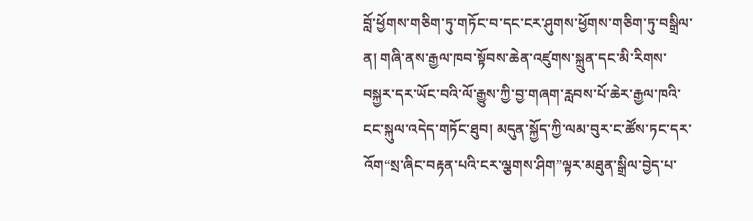བློ་ཕྱོགས་གཅིག་ཏུ་གཏོང་བ་དང་ངར་ཤུགས་ཕྱོགས་གཅིག་ཏུ་བསྒྲིལ་ན། གཞི་ནས་རྒྱལ་ཁབ་སྟོབས་ཆེན་འཛུགས་སྐྲུན་དང་མི་རིགས་བསྐྱར་དར་ཡོང་བའི་ལོ་རྒྱུས་ཀྱི་བྱ་གཞག་རླབས་པོ་ཆེར་རྒྱལ་ཁའི་ངང་སྐུལ་འདེད་གཏོང་ཐུབ། མདུན་སྐྱོད་ཀྱི་ལམ་བུར་ང་ཚོས་ཏང་དར་འོག“སྲ་ཞིང་བརྟན་པའི་ངར་ལྕགས་ཤིག”ལྟར་མཐུན་སྒྲིལ་བྱེད་པ་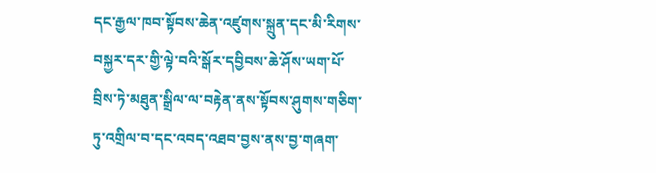དང་རྒྱལ་ཁབ་སྟོབས་ཆེན་འཛུགས་སྐྲུན་དང་མི་རིགས་བསྐྱར་དར་གྱི་ལྟེ་བའི་སྒོར་དབྱིབས་ཆེ་ཤོས་ཡག་པོ་བྲིས་ཏེ་མཐུན་སྒྲིལ་ལ་བརྟེན་ནས་སྟོབས་ཤུགས་གཅིག་ཏུ་འགྲིལ་བ་དང་འབད་འཐབ་བྱས་ནས་བྱ་གཞག་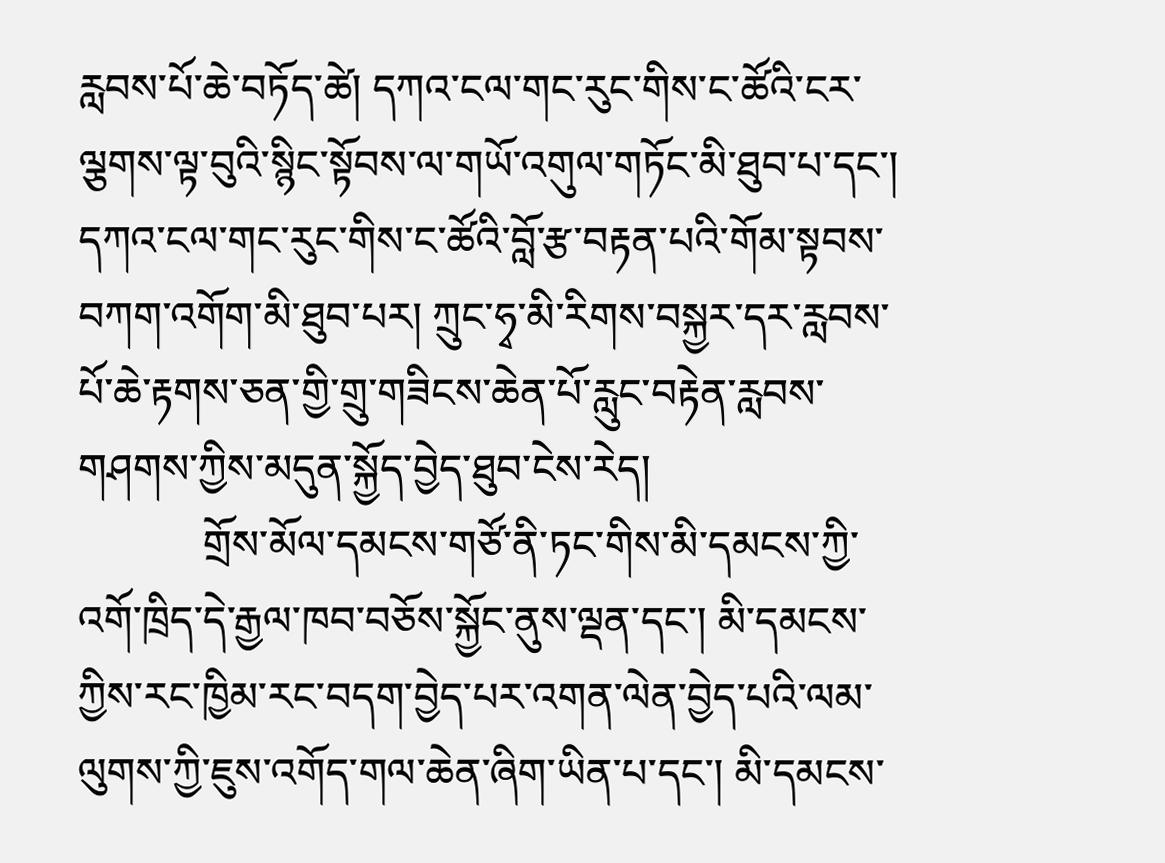རླབས་པོ་ཆེ་བཏོད་ཚེ། དཀའ་ངལ་གང་རུང་གིས་ང་ཚོའི་ངར་ལྕགས་ལྟ་བུའི་སྙིང་སྟོབས་ལ་གཡོ་འགུལ་གཏོང་མི་ཐུབ་པ་དང་། དཀའ་ངལ་གང་རུང་གིས་ང་ཚོའི་བློ་རྩ་བརྟན་པའི་གོམ་སྟབས་བཀག་འགོག་མི་ཐུབ་པར། ཀྲུང་ཧྭ་མི་རིགས་བསྐྱར་དར་རླབས་པོ་ཆེ་རྟགས་ཅན་གྱི་གྲུ་གཟིངས་ཆེན་པོ་རླུང་བརྟེན་རླབས་གཤགས་ཀྱིས་མདུན་སྐྱོད་བྱེད་ཐུབ་ངེས་རེད།
            གྲོས་མོལ་དམངས་གཙོ་ནི་ཏང་གིས་མི་དམངས་ཀྱི་འགོ་ཁྲིད་དེ་རྒྱལ་ཁབ་བཅོས་སྐྱོང་ནུས་ལྡན་དང་། མི་དམངས་ཀྱིས་རང་ཁྱིམ་རང་བདག་བྱེད་པར་འགན་ལེན་བྱེད་པའི་ལམ་ལུགས་ཀྱི་ཇུས་འགོད་གལ་ཆེན་ཞིག་ཡིན་པ་དང་། མི་དམངས་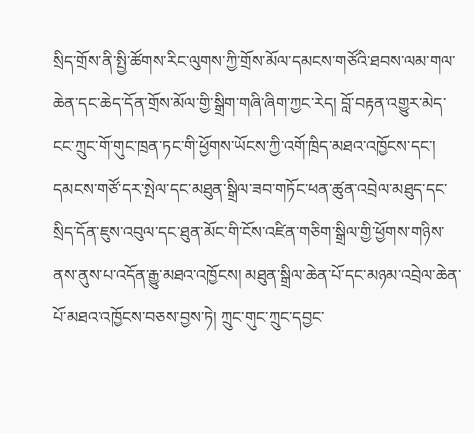སྲིད་གྲོས་ནི་སྤྱི་ཚོགས་རིང་ལུགས་ཀྱི་གྲོས་མོལ་དམངས་གཙོའི་ཐབས་ལམ་གལ་ཆེན་དང་ཆེད་དོན་གྲོས་མོལ་གྱི་སྒྲིག་གཞི་ཞིག་ཀྱང་རེད། བློ་བརྟན་འགྱུར་མེད་ངང་ཀྲུང་གོ་གུང་ཁྲན་ཏང་གི་ཕྱོགས་ཡོངས་ཀྱི་འགོ་ཁྲིད་མཐའ་འཁྱོངས་དང་། དམངས་གཙོ་དར་སྤེལ་དང་མཐུན་སྒྲིལ་ཟབ་གཏོང་ཕན་ཚུན་འབྲེལ་མཐུད་དང་སྲིད་དོན་ཇུས་འབུལ་དང་ཐུན་མོང་གི་ངོས་འཛིན་གཅིག་སྒྲིལ་གྱི་ཕྱོགས་གཉིས་ནས་ནུས་པ་འདོན་རྒྱུ་མཐའ་འཁྱོངས། མཐུན་སྒྲིལ་ཆེན་པོ་དང་མཉམ་འབྲེལ་ཆེན་པོ་མཐའ་འཁྱོངས་བཅས་བྱས་ཏེ། ཀྲུང་གུང་ཀྲུང་དབྱང་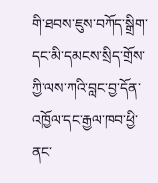གི་ཐབས་ཇུས་བཀོད་སྒྲིག་དང་མི་དམངས་སྲིད་གྲོས་ཀྱི་ལས་ཀའི་བླང་བྱ་དོན་འཁྱོལ་དང་རྒྱལ་ཁབ་ཕྱི་ནང་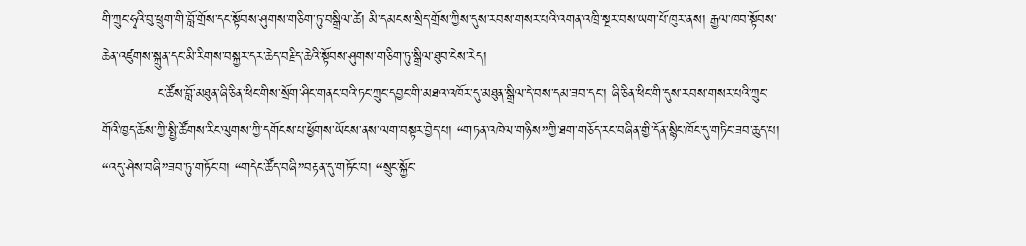གི་ཀྲུང་ཧྭའི་བུ་ཕྲུག་གི་བློ་གྲོས་དང་སྟོབས་ཤུགས་གཅིག་ཏུ་བསྒྲིལ་ཚེ། མི་དམངས་སྲིད་གྲོས་ཀྱིས་དུས་རབས་གསར་པའི་འགན་འཁྲི་སྔར་བས་ཡག་པོ་ཁུར་ནས། རྒྱལ་ཁབ་སྟོབས་ཆེན་འཛུགས་སྐྲུན་དང་མི་རིགས་བསྐྱར་དར་ཆེད་བརྗིད་ཆེའི་སྟོབས་ཤུགས་གཅིག་ཏུ་སྒྲིལ་ཐུབ་ངེས་རེད།
            ང་ཚོས་བློ་མཐུན་ཞི་ཅིན་ཕིང་གིས་སྲོག་ཤིང་གནང་བའི་ཏང་ཀྲུང་དབྱང་གི་མཐའ་འཁོར་དུ་མཐུན་སྒྲིལ་དེ་བས་དམ་ཟབ་དང་། ཞི་ཅིན་ཕིང་གི་དུས་རབས་གསར་པའི་ཀྲུང་གོའི་ཁྱད་ཆོས་ཀྱི་སྤྱི་ཚོགས་རིང་ལུགས་ཀྱི་དགོངས་པ་ཕྱོགས་ཡོངས་ནས་ལག་བསྟར་བྱེད་པ། “གཏན་འཁེལ་གཉིས”ཀྱི་ཐག་གཅོད་རང་བཞིན་གྱི་དོན་སྙིང་ཁོང་དུ་གཏིང་ཟབ་ཆུད་པ། “འདུ་ཤེས་བཞི”ཟབ་ཏུ་གཏོང་བ། “གདེང་ཚོད་བཞི”བརྟན་དུ་གཏོང་བ། “སྲུང་སྐྱོང་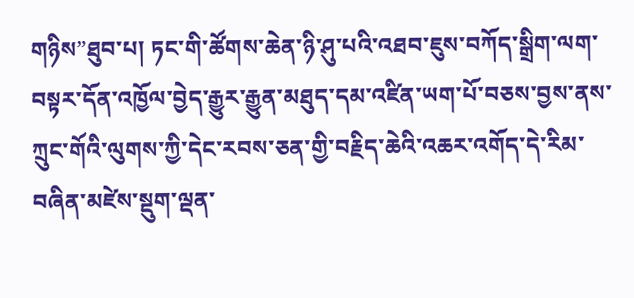གཉིས”ཐུབ་པ། ཏང་གི་ཚོགས་ཆེན་ཉི་ཤུ་པའི་འཐབ་ཇུས་བཀོད་སྒྲིག་ལག་བསྟར་དོན་འཁྱོལ་བྱེད་རྒྱུར་རྒྱུན་མཐུད་དམ་འཛིན་ཡག་པོ་བཅས་བྱས་ནས་ཀྲུང་གོའི་ལུགས་ཀྱི་དེང་རབས་ཅན་གྱི་བརྗིད་ཆེའི་འཆར་འགོད་དེ་རིམ་བཞིན་མཛེས་སྡུག་ལྡན་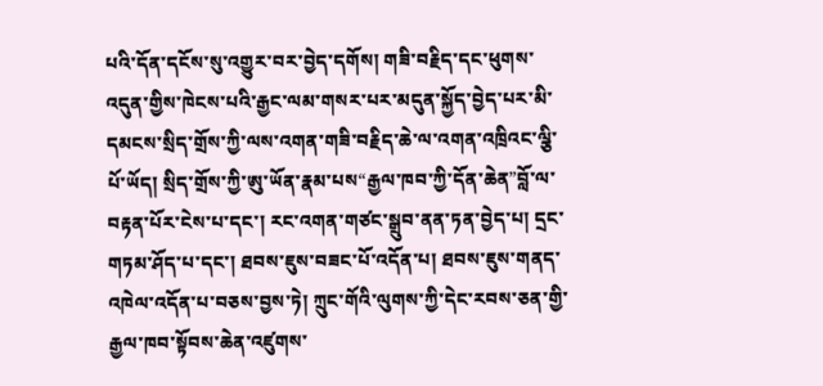པའི་དོན་དངོས་སུ་འགྱུར་བར་བྱེད་དགོས། གཟི་བརྗིད་དང་ཕུགས་འདུན་གྱིས་ཁེངས་པའི་རྒྱང་ལམ་གསར་པར་མདུན་སྐྱོད་བྱེད་པར་མི་དམངས་སྲིད་གྲོས་ཀྱི་ལས་འགན་གཟི་བརྗིད་ཆེ་ལ་འགན་འཁྲིའང་ལྕི་པོ་ཡོད། སྲིད་གྲོས་ཀྱི་ཨུ་ཡོན་རྣམ་པས“རྒྱལ་ཁབ་ཀྱི་དོན་ཆེན”བློ་ལ་བརྟན་པོར་ངེས་པ་དང་། རང་འགན་གཙང་སྒྲུབ་ནན་ཏན་བྱེད་པ། དྲང་གཏམ་ཤོད་པ་དང་། ཐབས་ཇུས་བཟང་པོ་འདོན་པ། ཐབས་ཇུས་གནད་འཁེལ་འདོན་པ་བཅས་བྱས་ཏེ། ཀྲུང་གོའི་ལུགས་ཀྱི་དེང་རབས་ཅན་གྱི་རྒྱལ་ཁབ་སྟོབས་ཆེན་འཛུགས་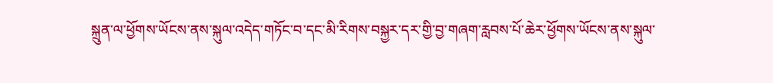སྐྲུན་ལ་ཕྱོགས་ཡོངས་ནས་སྐུལ་འདེད་གཏོང་བ་དང་མི་རིགས་བསྐྱར་དར་གྱི་བྱ་གཞག་རླབས་པོ་ཆེར་ཕྱོགས་ཡོངས་ནས་སྐུལ་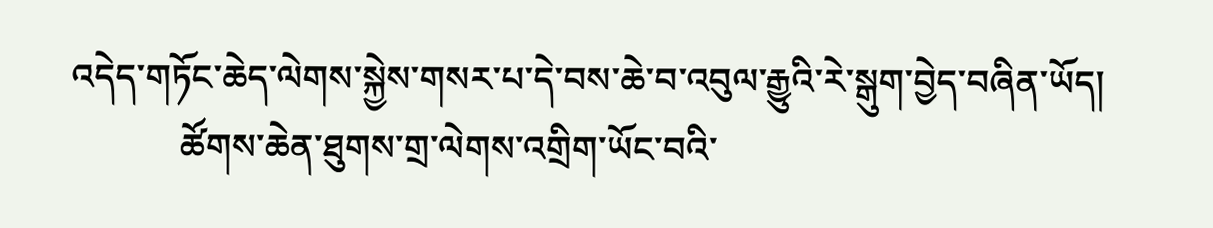འདེད་གཏོང་ཆེད་ལེགས་སྐྱེས་གསར་པ་དེ་བས་ཆེ་བ་འབུལ་རྒྱུའི་རེ་སྒུག་བྱེད་བཞིན་ཡོད།
            ཚོགས་ཆེན་ཐུགས་གྲ་ལེགས་འགྲིག་ཡོང་བའི་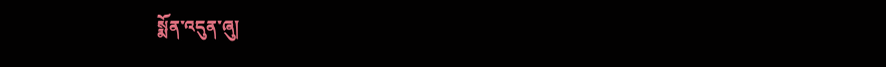སྨོན་འདུན་ཞུ།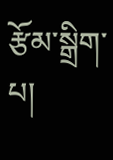རྩོམ་སྒྲིག་པ།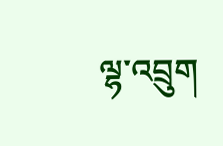ལྷ་འབྲུག